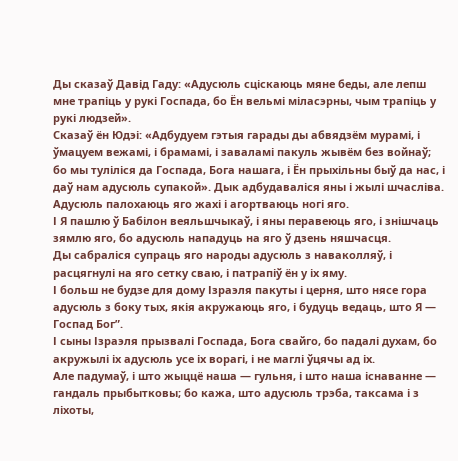Ды сказаў Давід Гаду: «Адусюль сціскаюць мяне беды, але лепш мне трапіць у рукі Госпада, бо Ён вельмі міласэрны, чым трапіць у рукі людзей».
Сказаў ён Юдэі: «Адбудуем гэтыя гарады ды абвядзём мурамі, і ўмацуем вежамі, і брамамі, і заваламі пакуль жывём без войнаў; бо мы туліліся да Госпада, Бога нашага, і Ён прыхільны быў да нас, і даў нам адусюль супакой». Дык адбудаваліся яны і жылі шчасліва.
Адусюль палохаюць яго жахі і агортваюць ногі яго.
І Я пашлю ў Бабілон веяльшчыкаў, і яны перавеюць яго, і знішчаць зямлю яго, бо адусюль нападуць на яго ў дзень няшчасця.
Ды сабраліся супраць яго народы адусюль з наваколляў, і расцягнулі на яго сетку сваю, і патрапіў ён у іх яму.
І больш не будзе для дому Ізраэля пакуты і церня, што нясе гора адусюль з боку тых, якія акружаюць яго, і будуць ведаць, што Я — Госпад Бог”.
І сыны Ізраэля прызвалі Госпада, Бога свайго, бо падалі духам, бо акружылі іх адусюль усе іх ворагі, і не маглі ўцячы ад іх.
Але падумаў, і што жыццё наша — гульня, і што наша існаванне — гандаль прыбытковы; бо кажа, што адусюль трэба, таксама і з ліхоты,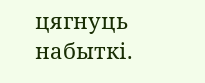цягнуць набыткі.